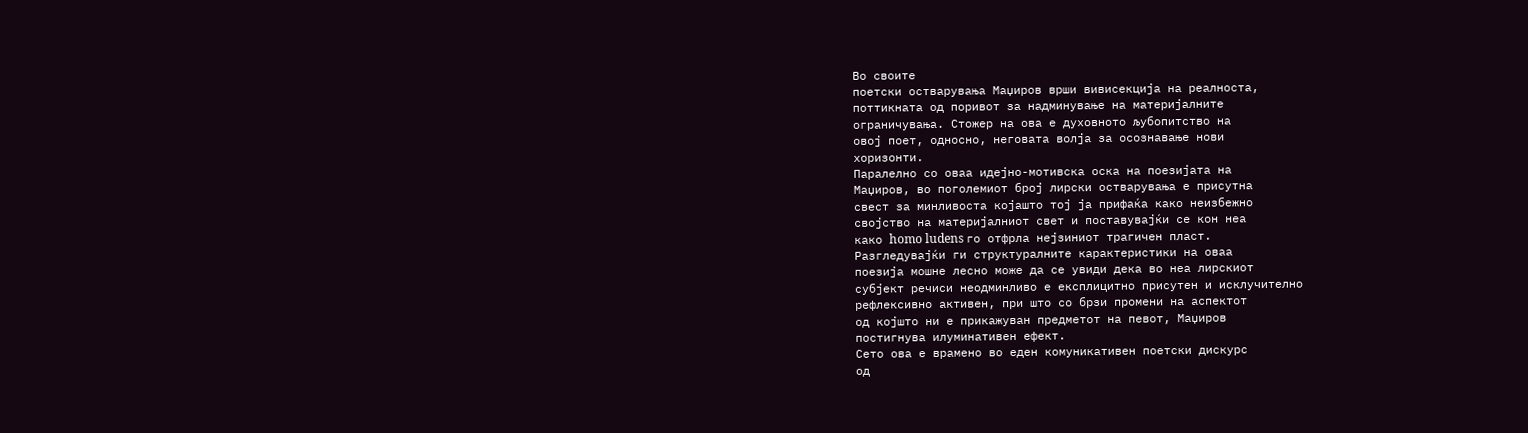Во своите
поетски остварувања Маџиров врши вивисекција на реалноста,
поттикната од поривот за надминување на материјалните
ограничувања. Стожер на ова е духовното љубопитство на
овој поет, односно, неговата волја за осознавање нови
хоризонти.
Паралелно со оваа идејно-мотивска оска на поезијата на
Маџиров, во поголемиот број лирски остварувања е присутна
свест за минливоста којашто тој ја прифаќа како неизбежно
својство на материјалниот свет и поставувајќи се кон неа
како homo ludens го отфрла нејзиниот трагичен пласт.
Разгледувајќи ги структуралните карактеристики на оваа
поезија мошне лесно може да се увиди дека во неа лирскиот
субјект речиси неодминливо е експлицитно присутен и исклучително
рефлексивно активен, при што со брзи промени на аспектот
од којшто ни е прикажуван предметот на певот, Маџиров
постигнува илуминативен ефект.
Сето ова е врамено во еден комуникативен поетски дискурс
од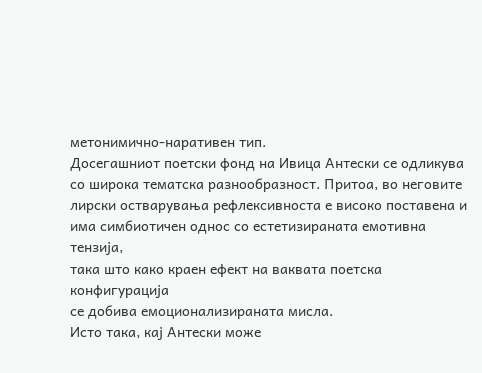метонимично-наративен тип.
Досегашниот поетски фонд на Ивица Антески се одликува
со широка тематска разнообразност. Притоа, во неговите
лирски остварувања рефлексивноста е високо поставена и
има симбиотичен однос со естетизираната емотивна тензија,
така што како краен ефект на ваквата поетска конфигурација
се добива емоционализираната мисла.
Исто така, кај Антески може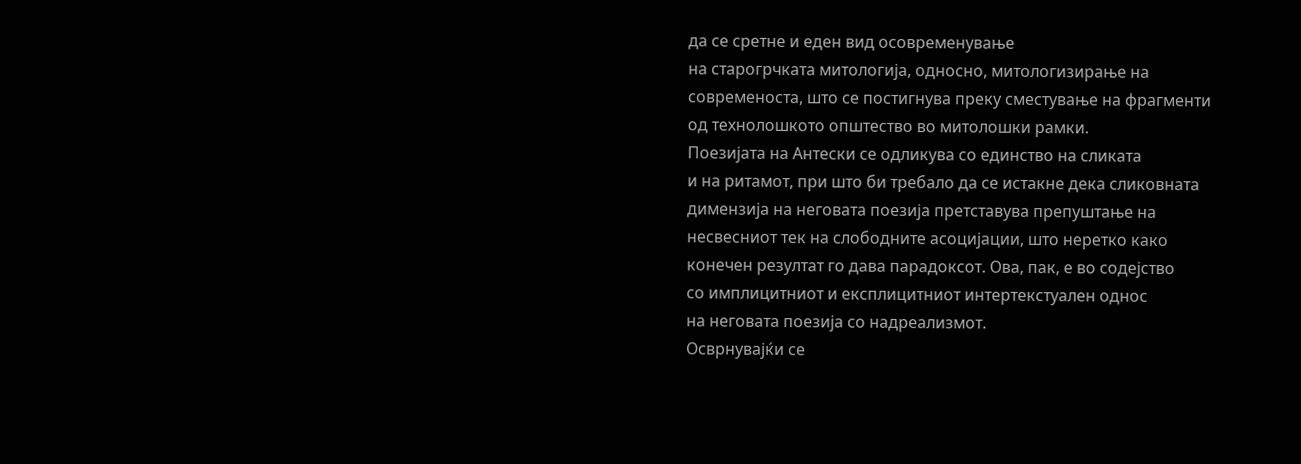да се сретне и еден вид осовременување
на старогрчката митологија, односно, митологизирање на
современоста, што се постигнува преку сместување на фрагменти
од технолошкото општество во митолошки рамки.
Поезијата на Антески се одликува со единство на сликата
и на ритамот, при што би требало да се истакне дека сликовната
димензија на неговата поезија претставува препуштање на
несвесниот тек на слободните асоцијации, што неретко како
конечен резултат го дава парадоксот. Ова, пак, е во содејство
со имплицитниот и експлицитниот интертекстуален однос
на неговата поезија со надреализмот.
Осврнувајќи се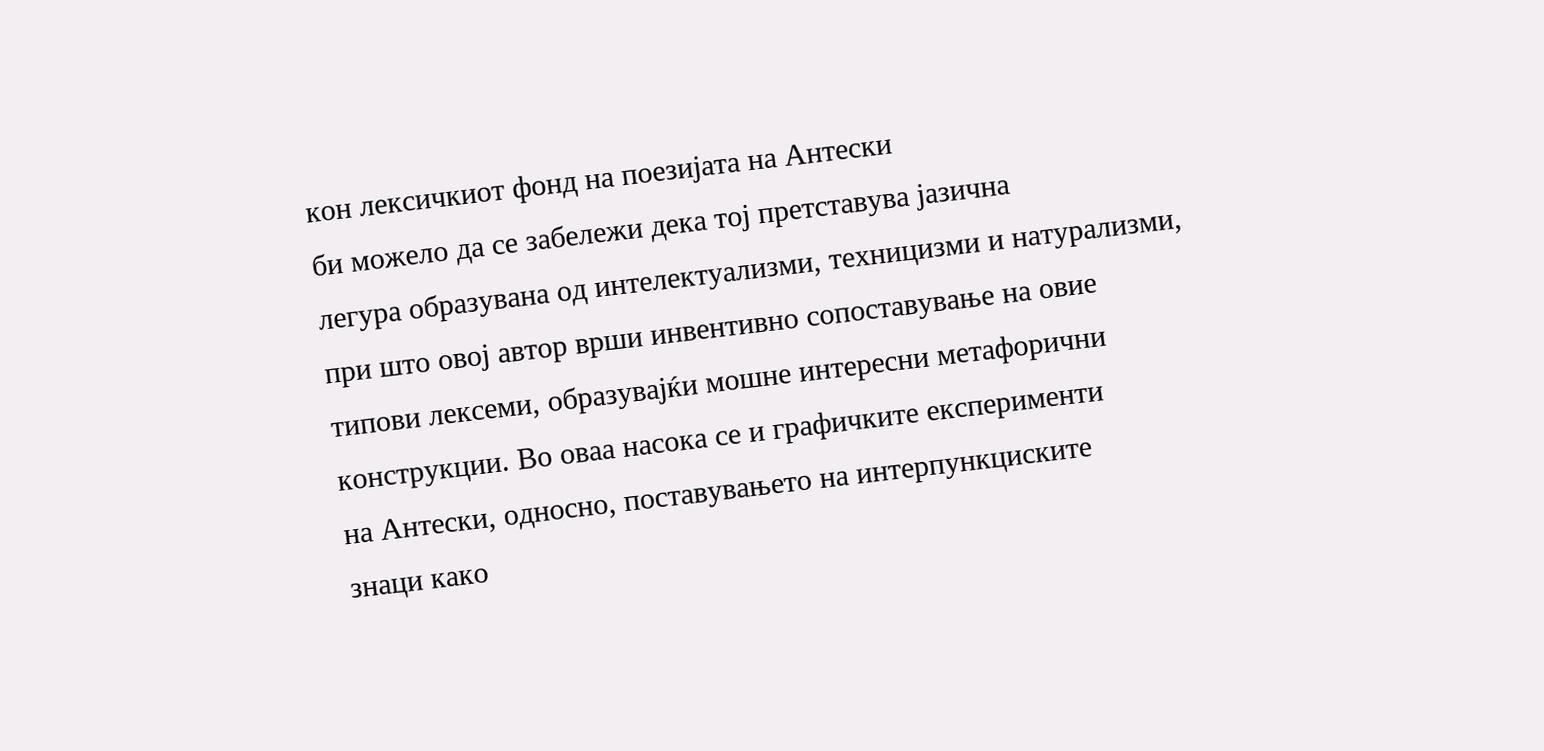кон лексичкиот фонд на поезијата на Антески
би можело да се забележи дека тој претставува јазична
легура образувана од интелектуализми, техницизми и натурализми,
при што овој автор врши инвентивно сопоставување на овие
типови лексеми, образувајќи мошне интересни метафорични
конструкции. Во оваа насока се и графичките експерименти
на Антески, односно, поставувањето на интерпункциските
знаци како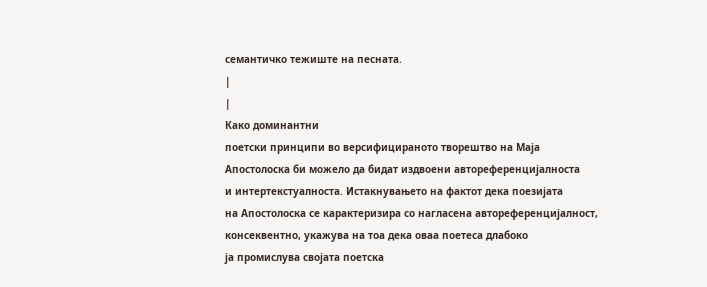семантичко тежиште на песната.
|
|
Како доминантни
поетски принципи во версифицираното творештво на Маја
Апостолоска би можело да бидат издвоени автореференцијалноста
и интертекстуалноста. Истакнувањето на фактот дека поезијата
на Апостолоска се карактеризира со нагласена автореференцијалност,
консеквентно, укажува на тоа дека оваа поетеса длабоко
ја промислува својата поетска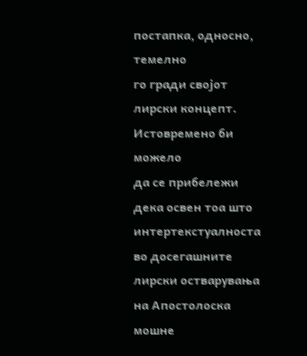постапка, односно, темелно
го гради својот лирски концепт. Истовремено би можело
да се прибележи дека освен тоа што интертекстуалноста
во досегашните лирски остварувања на Апостолоска мошне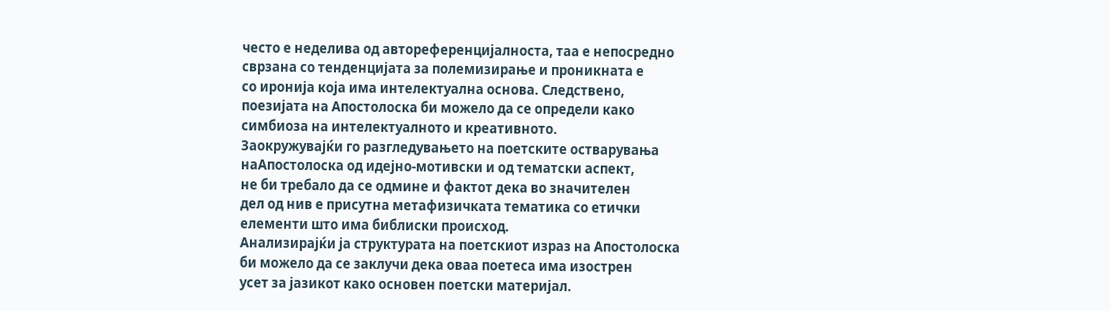често е неделива од автореференцијалноста, таа е непосредно
сврзана со тенденцијата за полемизирање и проникната е
со иронија која има интелектуална основа. Следствено,
поезијата на Апостолоска би можело да се определи како
симбиоза на интелектуалното и креативното.
Заокружувајќи го разгледувањето на поетските остварувања
наАпостолоска од идејно-мотивски и од тематски аспект,
не би требало да се одмине и фактот дека во значителен
дел од нив е присутна метафизичката тематика со етички
елементи што има библиски происход.
Анализирајќи ја структурата на поетскиот израз на Апостолоска
би можело да се заклучи дека оваа поетеса има изострен
усет за јазикот како основен поетски материјал.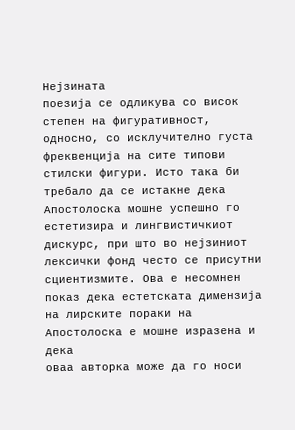Нејзината
поезија се одликува со висок степен на фигуративност,
односно, со исклучително густа фреквенција на сите типови
стилски фигури. Исто така би требало да се истакне дека
Апостолоска мошне успешно го естетизира и лингвистичкиот
дискурс, при што во нејзиниот лексички фонд често се присутни
сциентизмите. Ова е несомнен показ дека естетската димензија
на лирските пораки на Апостолоска е мошне изразена и дека
оваа авторка може да го носи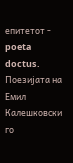епитетот - poeta doctus.
Поезијата на Емил Калешковски го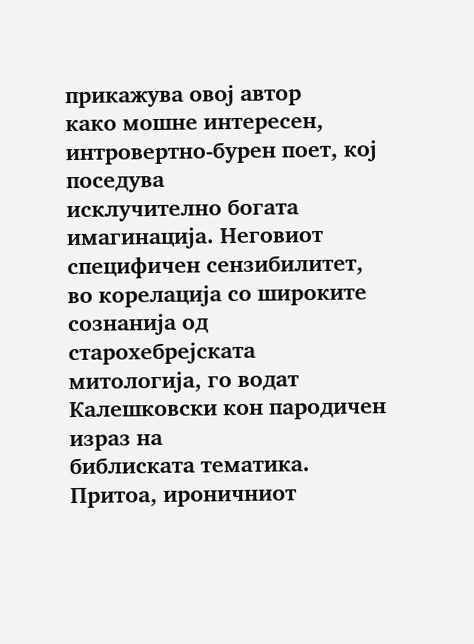прикажува овој автор
како мошне интересен, интровертно-бурен поет, кој поседува
исклучително богата имагинација. Неговиот специфичен сензибилитет,
во корелација со широките сознанија од старохебрејската
митологија, го водат Калешковски кон пародичен израз на
библиската тематика. Притоа, ироничниот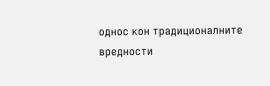однос кон традиционалните
вредности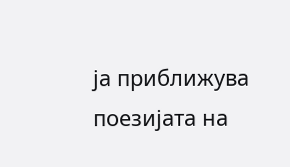ја приближува поезијата на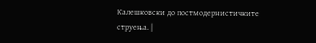Калешковски до постмодернистичките
струења. |